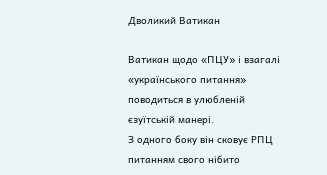Дволикий Ватикан

Ватикан щодо «ПЦУ» і взагалі «українського питання» поводиться в улюбленій єзуїтській манері.
З одного боку він сковує РПЦ питанням свого нібито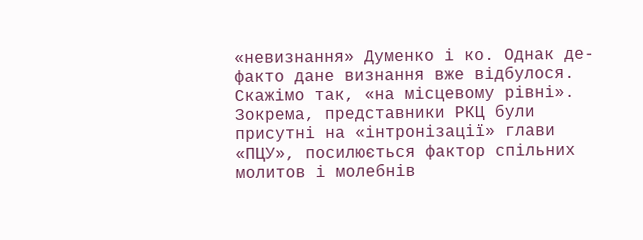«невизнання» Думенко і ко. Однак де-факто дане визнання вже відбулося. Скажімо так, «на місцевому рівні». Зокрема, представники РКЦ були присутні на «інтронізації» глави «ПЦУ», посилюється фактор спільних молитов і молебнів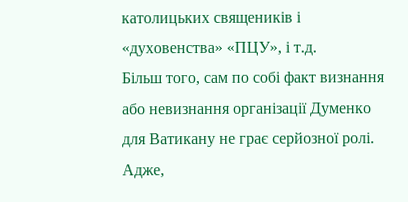католицьких священиків і «духовенства» «ПЦУ», і т.д.
Більш того, сам по собі факт визнання або невизнання організації Думенко для Ватикану не грає серйозної ролі. Адже,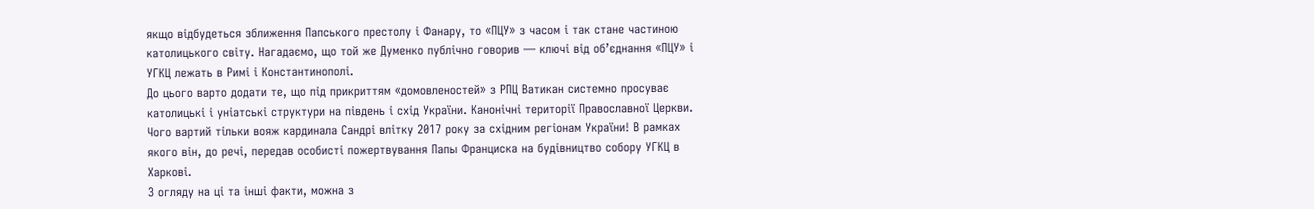якщо відбудеться зближення Папського престолу і Фанару, то «ПЦУ» з часом і так стане частиною католицького світу. Нагадаємо, що той же Думенко публічно говорив — ключі від об’єднання «ПЦУ» і УГКЦ лежать в Римі і Константинополі.
До цього варто додати те, що під прикриттям «домовленостей» з РПЦ Ватикан системно просуває католицькі і уніатські структури на південь і схід України. Канонічні території Православної Церкви. Чого вартий тільки вояж кардинала Сандрі влітку 2017 року за східним регіонам України! В рамках якого він, до речі, передав особисті пожертвування Папы Франциска на будівництво собору УГКЦ в Харкові.
З огляду на ці та інші факти, можна з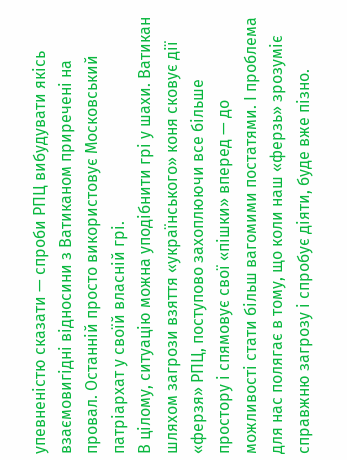упевненістю сказати — спроби РПЦ вибудувати якісь взаємовигідні відносини з Ватиканом приречені на провал. Останній просто використовує Московський патріархат у своїй власній грі.
В цілому, ситуацію можна уподібнити грі у шахи. Ватикан шляхом загрози взяття «українського» коня сковує дії «ферзя» РПЦ, поступово захоплюючи все більше простору і спямовує свої «пішки» вперед — до можливості стати більш вагомими постатями. І проблема для нас полягає в тому, що коли наш «ферзь» зрозуміє справжню загрозу і спробує діяти, буде вже пізно.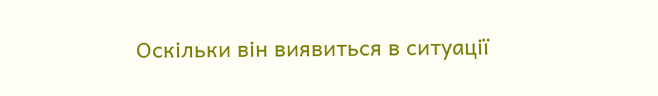Оскільки він виявиться в ситуації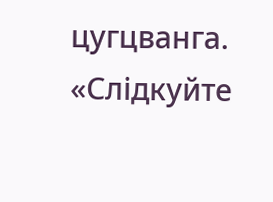цугцванга.
«Слідкуйте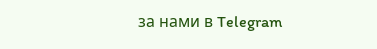за нами в Telegram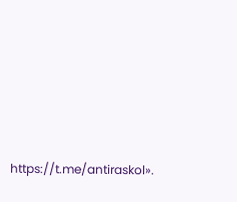https://t.me/antiraskol».